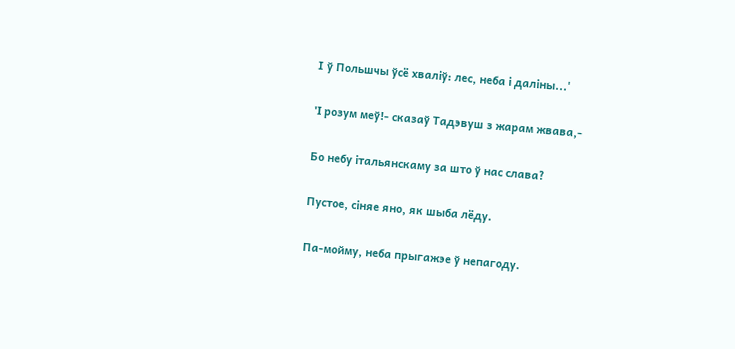І ў Польшчы ўсё хваліў: лес, неба і даліны...'

'I розум меў!- сказаў Тадэвуш з жарам жвава,-

Бо небу італьянскаму за што ў нас слава?

Пустое, сіняе яно, як шыба лёду.

Па-мойму, неба прыгажэе ў непагоду.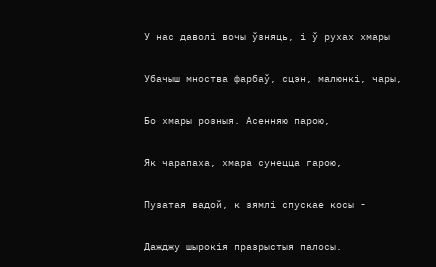У нас даволі вочы ўзняць, і ў рухах хмары

Убачыш мноства фарбаў, сцэн, малюнкі, чары,

Бо хмары розныя. Асенняю парою,

Як чарапаха, хмара сунецца гарою,

Пузатая вадой, к зямлі спускае косы -

Дажджу шырокія празрыстыя палосы.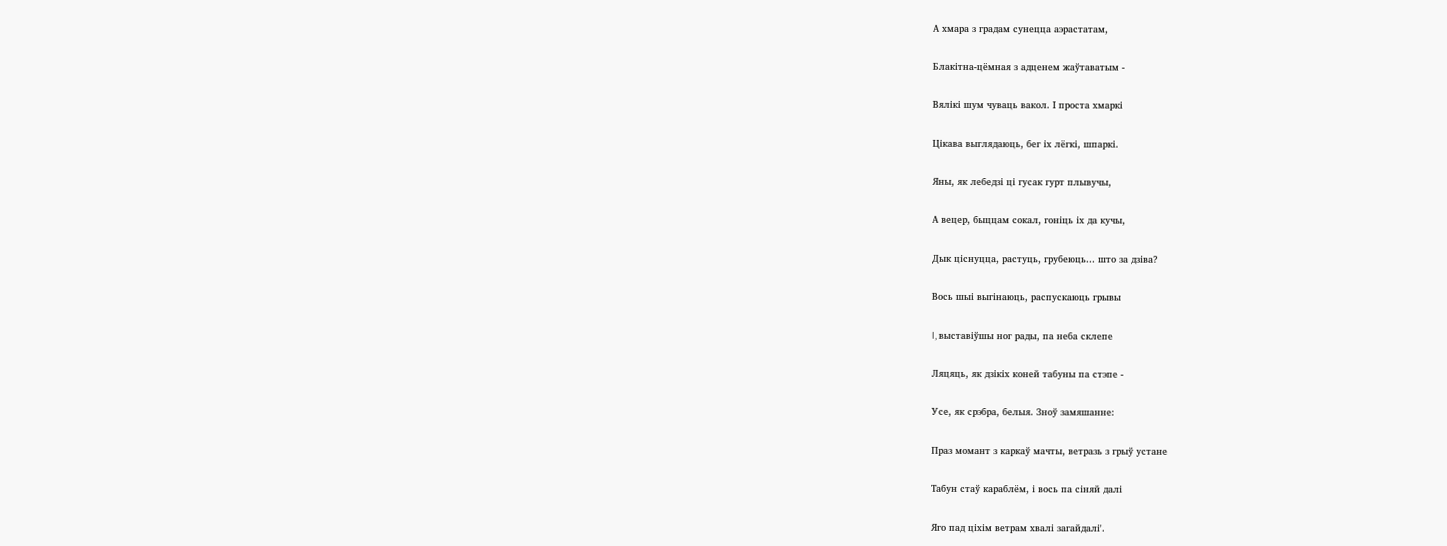А хмара з градам сунецца аэрастатам,

Блакітна-цёмная з адценем жаўтаватым -

Вялікі шум чуваць вакол. І проста хмаркі

Цікава выглядаюць, бег іх лёгкі, шпаркі.

Яны, як лебедзі ці гусак гурт плывучы,

А вецер, быццам сокал, гоніць іх да кучы,

Дык ціснуцца, растуць, грубеюць... што за дзіва?

Вось шыі выгінаюць, распускаюць грывы

I, выставіўшы ног рады, па неба склепе

Ляцяць, як дзікіх коней табуны па стэпе -

Усе, як срэбра, белыя. Зноў замяшанне:

Праз момант з каркаў мачты, ветразь з грыў устане

Табун стаў караблём, і вось па сіняй далі

Яго пад ціхім ветрам хвалі загайдалі'.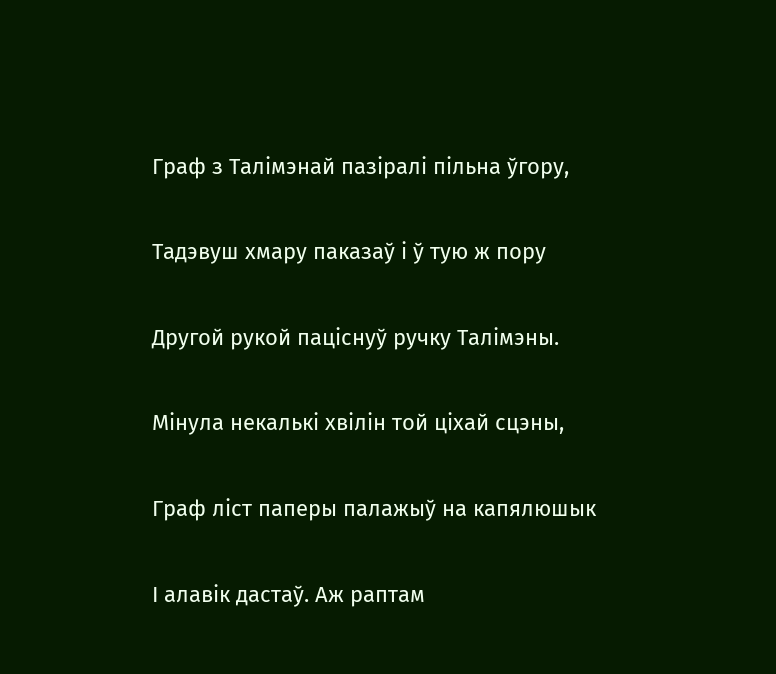Граф з Талімэнай пазіралі пільна ўгору,

Тадэвуш хмару паказаў і ў тую ж пору

Другой рукой паціснуў ручку Талімэны.

Мінула некалькі хвілін той ціхай сцэны,

Граф ліст паперы палажыў на капялюшык

І алавік дастаў. Аж раптам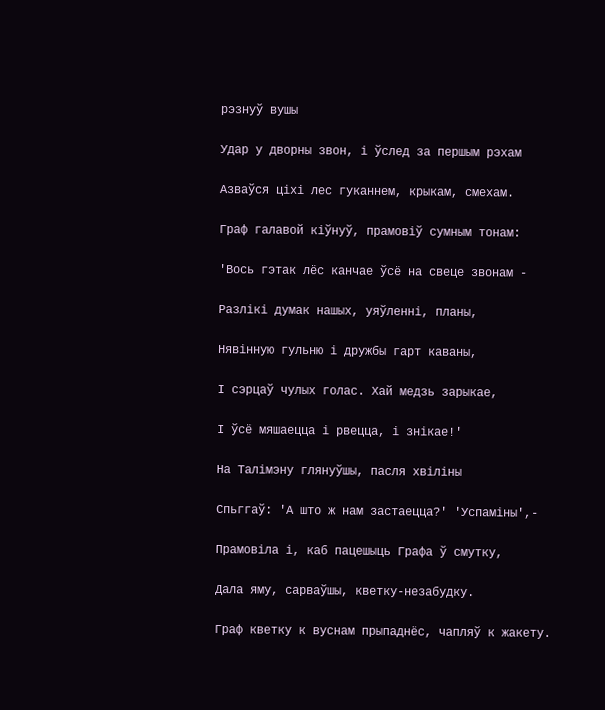рэзнуў вушы

Удар у дворны звон, і ўслед за першым рэхам

Азваўся ціхі лес гуканнем, крыкам, смехам.

Граф галавой кіўнуў, прамовіў сумным тонам:

'Вось гэтак лёс канчае ўсё на свеце звонам -

Разлікі думак нашых, уяўленні, планы,

Нявінную гульню і дружбы гарт каваны,

І сэрцаў чулых голас. Хай медзь зарыкае,

І ўсё мяшаецца і рвецца, і знікае!'

На Талімэну глянуўшы, пасля хвіліны

Спьггаў: 'А што ж нам застаецца?' 'Успаміны',-

Прамовіла і, каб пацешыць Графа ў смутку,

Дала яму, сарваўшы, кветку-незабудку.

Граф кветку к вуснам прыпаднёс, чапляў к жакету.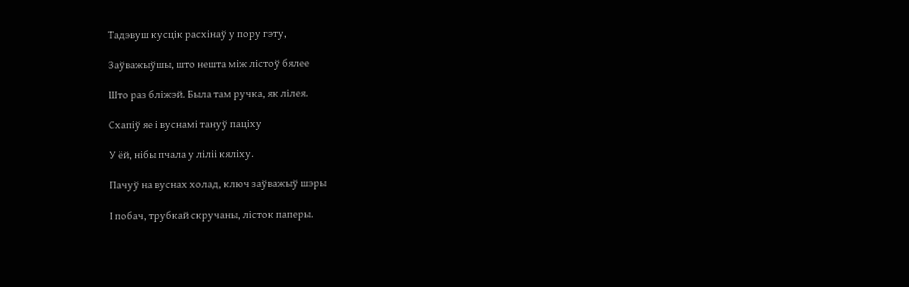Тадэвуш кусцік расхінаў у пору гэту,

Заўважыўшы, што нешта між лістоў бялее

Што раз бліжэй. Была там ручка, як лілея.

Схапіў яе і вуснамі тануў паціху

У ёй, нібы пчала у ліліі кяліху.

Пачуў на вуснах холад, ключ заўважыў шэры

І побач, трубкай скручаны, лісток паперы.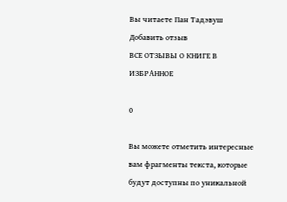Вы читаете Пан Тадэвуш
Добавить отзыв
ВСЕ ОТЗЫВЫ О КНИГЕ В ИЗБРАННОЕ

0

Вы можете отметить интересные вам фрагменты текста, которые будут доступны по уникальной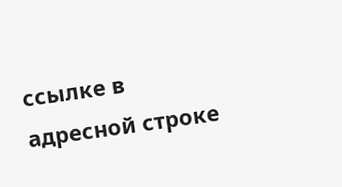ссылке в адресной строке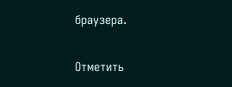браузера.

Отметить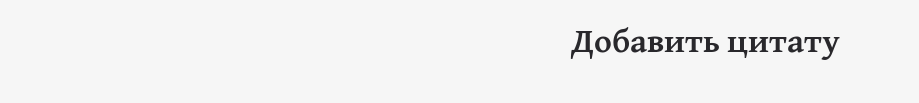Добавить цитату